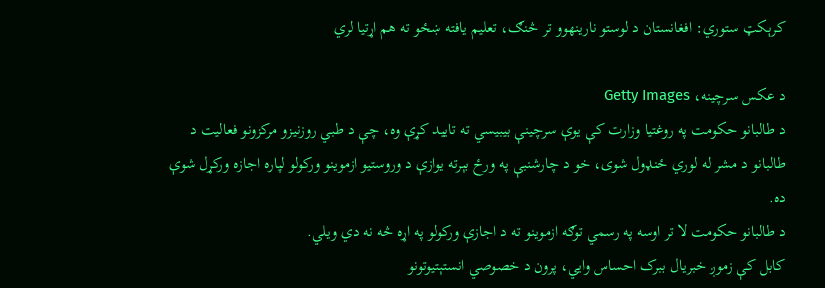کرېکټ ستوري: افغانستان د لوستو نارینهوو تر څنګ، تعلیم یافته ښځو ته هم اړتیا لري

د عکس سرچینه، Getty Images
د طالبانو حکومت په روغتیا وزارت کې یوې سرچینې بيبيسي ته تایید کړې وه، چې د طبي روزنیزو مرکزونو فعالیت د طالبانو د مشر له لوري ځنډول شوی، خو د چارشنبې په ورځ بېرته یوازې د وروستیو ازموینو ورکولو لپاره اجازه ورکړل شوې ده.
د طالبانو حکومت لا تر اوسه په رسمي توګه ازموینو ته د اجازې ورکولو په اړه څه نه دي ویلي.
کابل کې زموږ خبریال ببرک احساس وايي، پرون د خصوصي انستېتیوتونو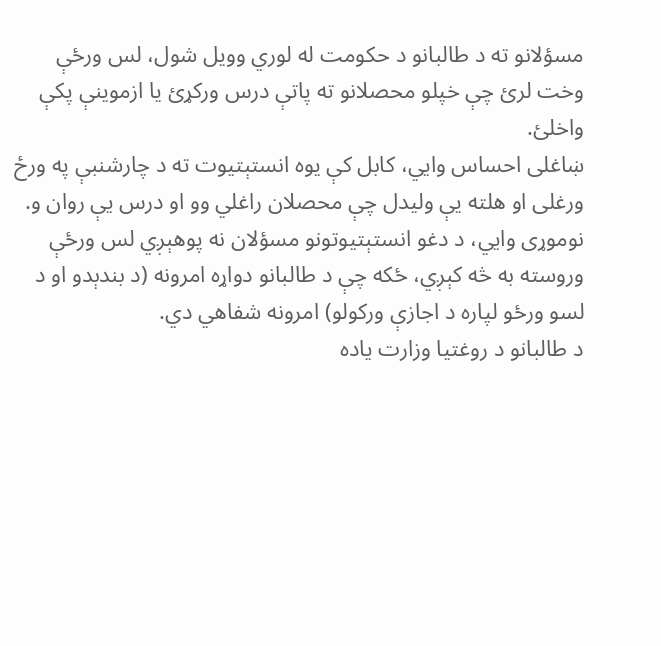مسؤلانو ته د طالبانو د حکومت له لوري وویل شول، لس ورځې وخت لرئ چې خپلو محصلانو ته پاتې درس ورکړئ یا ازموینې پکې واخلئ.
ښاغلی احساس وايي، کابل کې یوه انستېتیوت ته د چارشنبې په ورځ ورغلی او هلته یې ولیدل چې محصلان راغلي وو او درس یې روان و.
نوموړی وايي، د دغو انستېتیوتونو مسؤلان نه پوهېږي لس ورځې وروسته به څه کېږي، ځکه چې د طالبانو دواړه امرونه (د بندېدو او د لسو ورځو لپاره د اجازې ورکولو) امرونه شفاهي دي.
د طالبانو د روغتیا وزارت یاده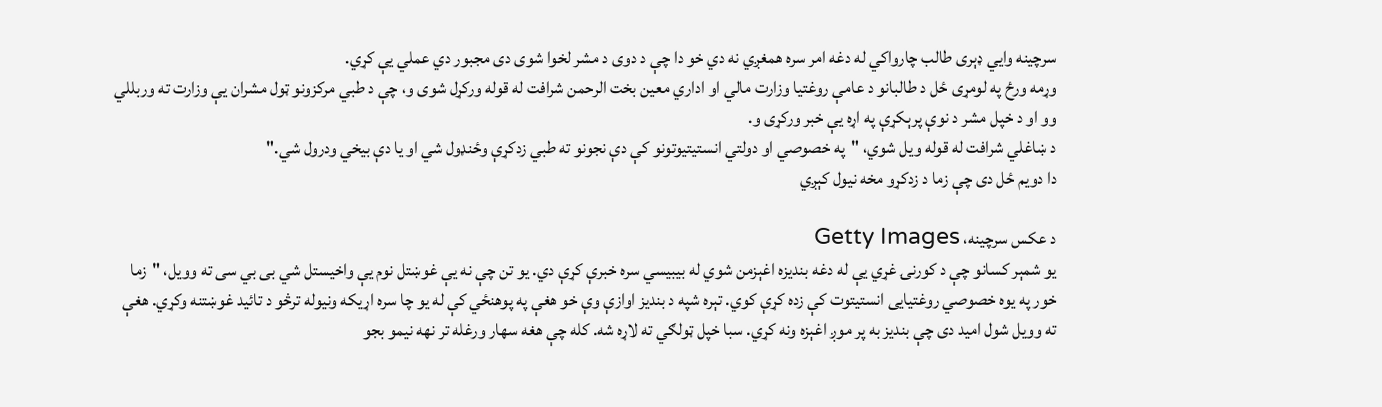سرچینه وايي ډېری طالب چارواکي له دغه امر سره همغږي نه دي خو دا چې د دوی د مشر لخوا شوی دی مجبور دي عملي یې کړي.
وړمه ورځ په لومړی ځل د طالبانو د عامې روغتیا وزارت مالي او اداري معین بخت الرحمن شرافت له قوله ورکړل شوی و، چې د طبي مرکزونو ټول مشران یې وزارت ته وربللي وو او د خپل مشر د نوې پرېکړې په اړه یې خبر ورکړی و.
د ښاغلي شرافت له قوله ویل شوي، "په خصوصي او دولتي انستیتیوتونو کې دې نجونو ته طبي زدکړې وځنډول شي او یا دې بیخي ودرول شي."
دا دویم ځل دی چې زما د زدکړو مخه نیول کېږي

د عکس سرچینه، Getty Images
یو شمېر کسانو چې د کورنۍ غړي یې له دغه بندیزه اغېزمن شوي له بيبيسي سره خبرې کړې دي. یو تن چې نه یې غوښتل نوم یې واخیستل شي بی بي سی ته وویل، "زما خور په یوه خصوصي روغتیایی انستیتوت کې زده کړې کوي. تېره شپه د بندیز اوازې وې خو هغې په پوهنځي کې له یو چا سره اړیکه ونیوله ترڅو د تائید غوښتنه وکړي. هغې ته وویل شول امید دی چې بندیز به پر موږ اغېزه ونه کړي. سبا خپل ټولګي ته لاړه شه. کله چې هغه سهار ورغله تر نهه نیمو بجو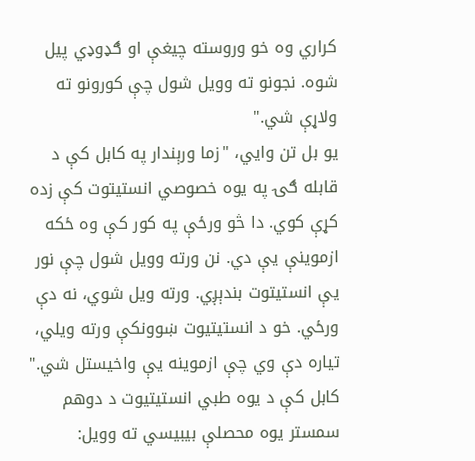کراري وه خو وروسته چیغې او ګډوډي پیل شوه. نجونو ته وویل شول چې کورونو ته ولاړې شي."
یو بل تن وايي، "زما ورېندار په کابل کې د قابله ګۍ په یوه خصوصي انستیتوت کې زده کړې کوي. دا څو ورځې په کور کې وه ځکه ازموینې یې دي. نن ورته وویل شول چې نور یې انستیتوت بندېږي. ورته ویل شوي، نه دې ورځي. خو د انستیتیوت ښوونکې ورته ویلي، تیاره دې وي چې ازموینه یې واخیستل شي."
کابل کې د یوه طبي انستیتیوت د دوهم سمستر یوه محصلې بيبيسي ته وویل: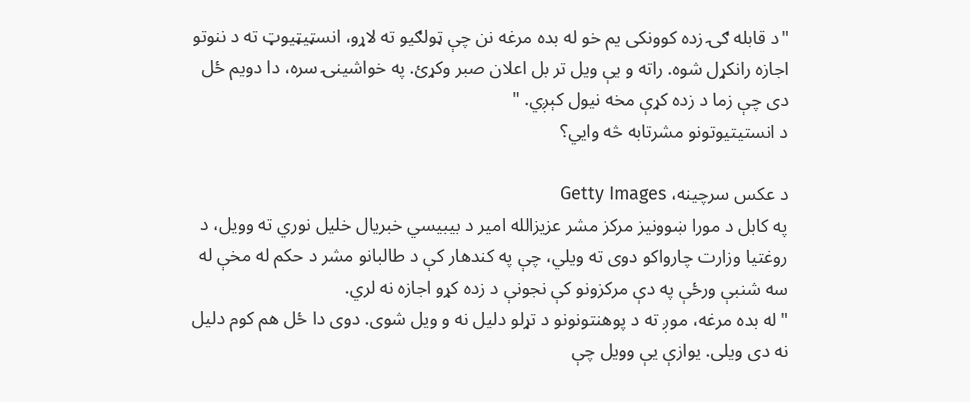"د قابله ګۍ زده کوونکی یم خو له بده مرغه نن چې ټولګیو ته لاړو، انسټیټیوټ ته د ننوتو اجازه رانکړل شوه. راته و یې ویل تر بل اعلان صبر وکړئ. په خواشینۍ سره، دا دویم ځل دی چې زما د زده کړې مخه نیول کېږي. "
د انستیتیوتونو مشرتابه څه وايي؟

د عکس سرچینه، Getty Images
په کابل د مورا ښوونیز مرکز مشر عزیزالله امیر د بيبيسي خبریال خلیل نوري ته وویل، د روغتیا وزارت چارواکو دوی ته ویلي، چې په کندهار کې د طالبانو مشر د حکم له مخې له سه شنبې ورځې په دې مرکزونو کې نجونې د زده کړو اجازه نه لري.
"له بده مرغه، موږ ته د پوهنتونونو د تړلو دلیل نه و ویل شوی. دوی دا ځل هم کوم دلیل نه دی ویلی. یوازې یې وویل چې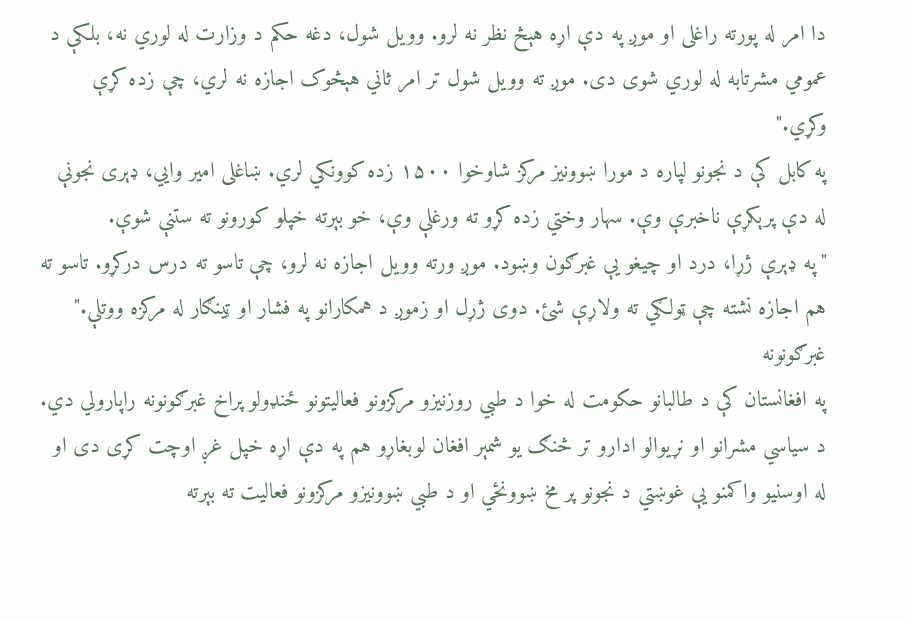دا امر له پورته راغلی او موږ په دې اړه هېڅ نظر نه لرو. وویل شول، دغه حکم د وزارت له لوري نه، بلکې د عمومي مشرتابه له لوري شوی دی. موږ ته وویل شول تر امر ثاني هېڅوک اجازه نه لري، چې زده کړې وکړي."
په کابل کې د نجونو لپاره د مورا ښوونیز مرکز شاوخوا ۱۵۰۰ زده کوونکي لري. ښاغلی امیر وايي، ډېری نجونې له دې پرېکړې ناخبرې وې. سهار وختي زده کړو ته ورغلې وې، خو بېرته خپلو کورونو ته ستنې شوې.
"په ډېرې ژړا، درد او چیغو یې غبرګون وښود. موږ ورته وویل اجازه نه لرو، چې تاسو ته درس درکړو. تاسو ته هم اجازه نشته چې ټولګي ته ولاړې شئ. دوی ژړل او زموږ د همکارانو په فشار او ټینګار له مرکزه ووتلې."
غبرګونونه
په افغانستان کې د طالبانو حکومت له خوا د طبي روزنیزو مرکزونو فعالیتونو ځنډولو پراخ غبرګونونه راپارولي دي.
د سیاسي مشرانو او نړیوالو ادارو تر څنګ یو شمېر افغان لوبغاړو هم په دې اړه خپل غږ اوچت کړی دی او له اوسنیو واکمنو یې غوښتي د نجونو پر مخ ښوونځي او د طبي ښوونیزو مرکزونو فعالیت ته بېرته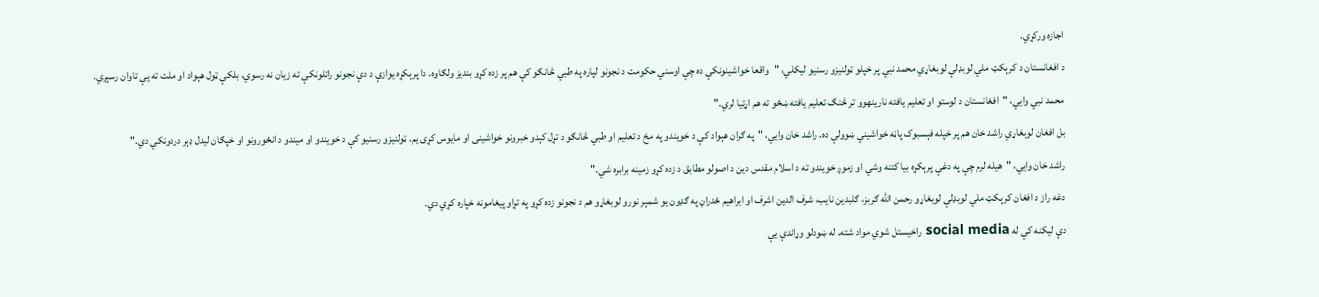اجازه ورکړي.
د افغانستان د کرېکټ ملي لوبډلې لوبغاړي محمد نبي پر خپلو ټولنیزو رسنیو لیکلي، "واقعا خواشینونکې ده چې اوسني حکومت د نجونو لپاره په طبي څانګو کې هم پر زده کړو بندیز ولګاوه. دا پرېکړه یوازې د دې نجونو راتلونکې ته زیان نه رسوي، بلکې ټول هېواد او ملت ته یې تاوان رسېږي.
محمد نبي وايي، "افغانستان د لوستو او تعلیم یافته نارینهوو تر څنګ تعلیم یافته ښځو ته هم اړتیا لري."
بل افغان لوبغاړي راشد خان هم پر خپله فېسبوک پاڼه خواشیني ښوولې ده. راشد خان وايي، "په ګران هېواد کې د خویندو په مخ د تعلیم او طبي څانګو د تړل کېدو خبرونو خواشینی او مایوس کړی یم. ټولنیزو رسنیو کې د خویندو او میندو د انځورونو او خپګان لیدل ډېر دردونکي دي."
راشد خان وايي، "هیله لرم چې په دغې پرېکړه بیا کتنه وشي او زموږ خویندو ته د اسلام مقدس دین د اصولو مطابق د زده کړو زمینه برابره شي."
دغه راز د افغان کرېکټ ملي لوبډلې لوبغاړو رحمن الله ګربز، ګلبدین نایب، شرف الدین اشرف او ابراهیم ځدراڼ په ګډون یو شمېر نورو لوبغاړو هم د نجونو زده کړو په تړاو پیغامونه خپاره کړي دي.
دې لیکنه کې له social media راخیستل شوي مواد شته. له ښودلو وړاندې یې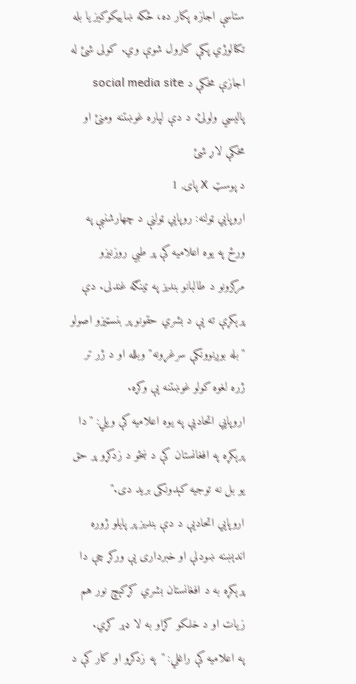ستاسې اجازه پکار ده، ځکه ښایيکوکیز یا بله تکنالوژي پکې کارول شوې وي. کولی شئ له اجازې مخکې د social media site پالیسي ولولئ. د دې لپاره غوښتنه ومنئ او مخکې لاړ شئ
د پوسټ X پای, 1
اروپايي ټولنه: روپایي ټولنې د چهارشنبې په ورځ په یوه اعلامیه کې پر طبي روزنیزو مرکزونو د طالبانو بندیز په ټینګه غندلی. دې پرېکړې ته یې د بشري حقونو پر بنسټیزو اصولو "بله بوږنوونکې سرغړونه" وبلله او د ژر تر ژره لغوه کولو غوښتنه یې وکړه.
اروپایي اتحادیې په یوه اعلامیه کې ویلي: "دا پرېکړه په افغانستان کې د ښځو د زدکړو پر حق یو بل نه توجیه کېدونکی برید دی."
اروپایي اتحادیې د دې بندیز پر پایلو ژوره اندېښنه ښودلې او خبرداری یې ورکړ چې دا پرېکړه به د افغانستان بشري کړکېچ نور هم زیات او د خلکو کړاو به لا ډېر کړي.
په اعلامیه کې راغلي: "په زدکړو او کار کې د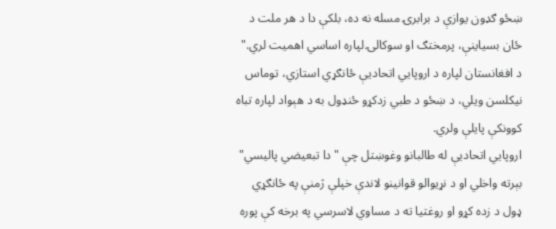ښځو ګډون یوازې د برابرۍ مسله نه ده، بلکې دا د هر ملت د ځان بسیاینې، پرمختګ او سوکالۍ لپاره اساسي اهمیت لري."
د افغانستان لپاره د اروپایي اتحادیې ځانګړي استازي، توماس نیکلسن ویلي، د ښځو د طبي زدکړو ځنډول به د هېواد لپاره تباه کوونکې پایلې ولري.
اروپایي اتحادیې له طالبانو وغوښتل چې "دا تبعیضي پالیسي" بېرته واخلي او د نړیوالو قوانینو لاندې خپلې ژمنې په ځانګړي ډول د زده کړو او روغتیا ته د مساوي لاسرسي په برخه کې پوره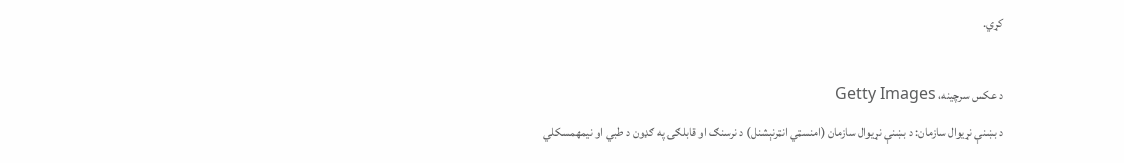کړي.

د عکس سرچینه، Getty Images
د بښنې نړیوال سازمان: د بښنې نړیوال سازمان (امنسټي انټرنېشنل) د نرسنګ او قابلګۍ په ګډون د طبي او نیمهمسکلي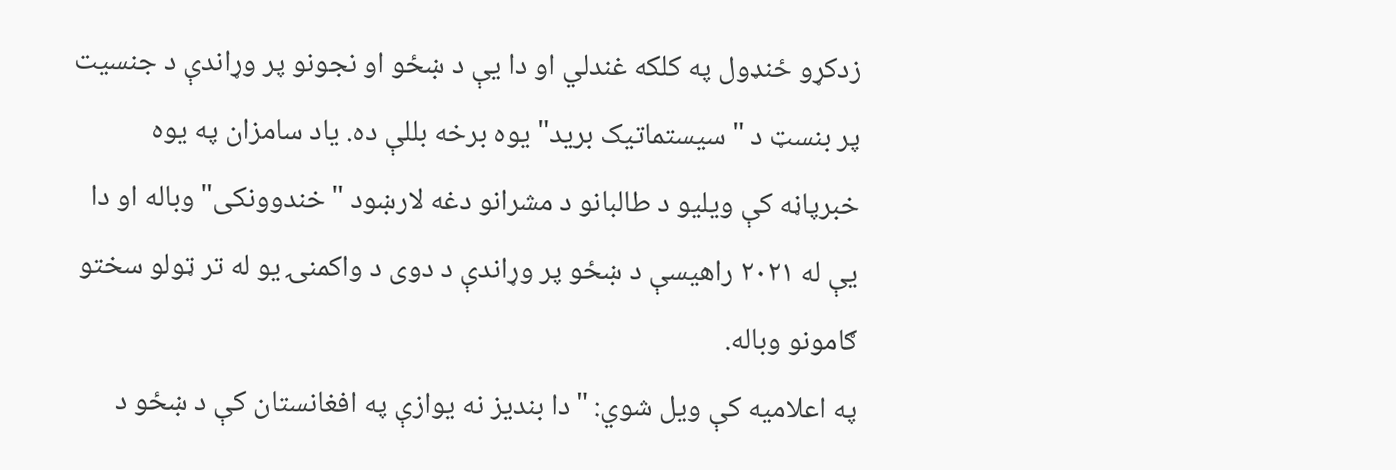زدکړو ځنډول په کلکه غندلي او دا یې د ښځو او نجونو پر وړاندې د جنسیت پر بنسټ د "سیستماتیک برید" یوه برخه بللې ده. یاد سامزان په یوه خبرپاڼه کې ویليو د طالبانو د مشرانو دغه لارښود "خندوونکی" وباله او دا یې له ۲۰۲۱ راهیسې د ښځو پر وړاندې د دوی د واکمنۍ یو له تر ټولو سختو ګامونو وباله.
په اعلامیه کې ویل شوي: "دا بندیز نه یوازې په افغانستان کې د ښځو د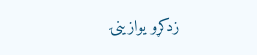زدکړو یوازینۍ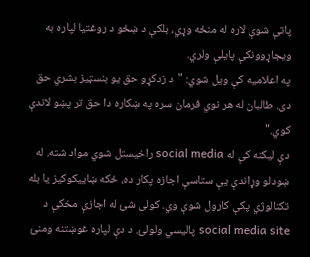پاتې شوې لاره له منځه وړي، بلکې د ښځو د روغتیا لپاره به ویجاړوونکې پایلې ولري.
په اعلامیه کې ویل شوي: "د زدکړو حق یو بنسټیز بشري حق دی. طالبان له هر نوي فرمان سره په ښکاره دا حق تر پښو لاندې کوي."
دې لیکنه کې له social media راخیستل شوي مواد شته. له ښودلو وړاندې یې ستاسې اجازه پکار ده، ځکه ښایيکوکیز یا بله تکنالوژي پکې کارول شوې وي. کولی شئ له اجازې مخکې د social media site پالیسي ولولئ. د دې لپاره غوښتنه ومنئ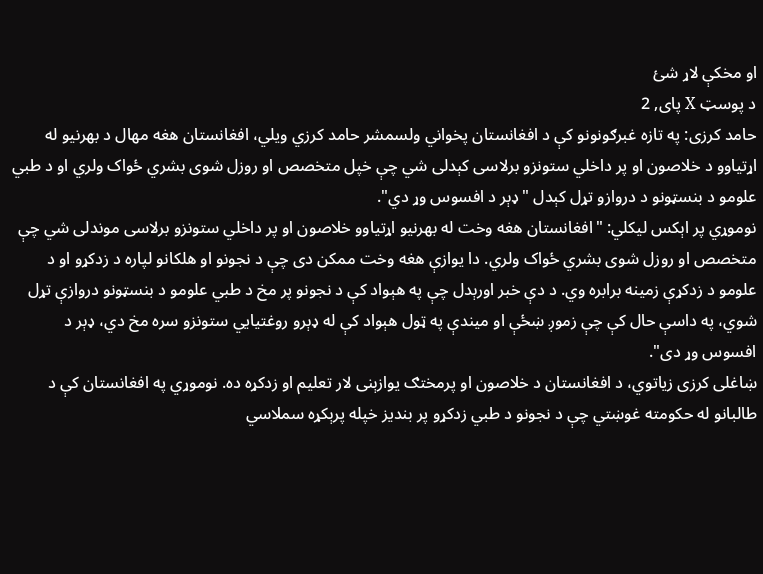او مخکې لاړ شئ
د پوسټ X پای, 2
حامد کرزی: په تازه غبرګونونو کې د افغانستان پخواني ولسمشر حامد کرزي ویلي، افغانستان هغه مهال د بهرنیو له اړتیاوو د خلاصون او پر داخلي ستونزو برلاسی کېدلی شي چې خپل متخصص او روزل شوی بشري ځواک ولري او د طبي علومو د بنسټونو د دروازو تړل کېدل "ډېر د افسوس وړ دي".
نوموړي پر اېکس لیکلي: "افغانستان هغه وخت له بهرنیو اړتیاوو خلاصون او پر داخلي ستونزو برلاسی موندلی شي چې متخصص او روزل شوی بشري ځواک ولري. دا یوازې هغه وخت ممکن دی چې د نجونو او هلکانو لپاره د زدکړو او د علومو د زدکړې زمینه برابره وي. د دې خبر اورېدل چې په هېواد کې د نجونو پر مخ د طبي علومو د بنسټونو دروازې تړل شوي، په داسې حال کې چې زموږ ښځې او میندې په ټول هېواد کې له ډېرو روغتیايي ستونزو سره مخ دي، ډېر د افسوس وړ دی".
ښاغلی کرزی زیاتوي، د افغانستان د خلاصون او پرمختګ یوازېنی لار تعلیم او زدکړه ده. نوموړي په افغانستان کې د طالبانو له حکومته غوښتي چې د نجونو د طبي زدکړو پر بندیز خپله پرېکړه سملاسي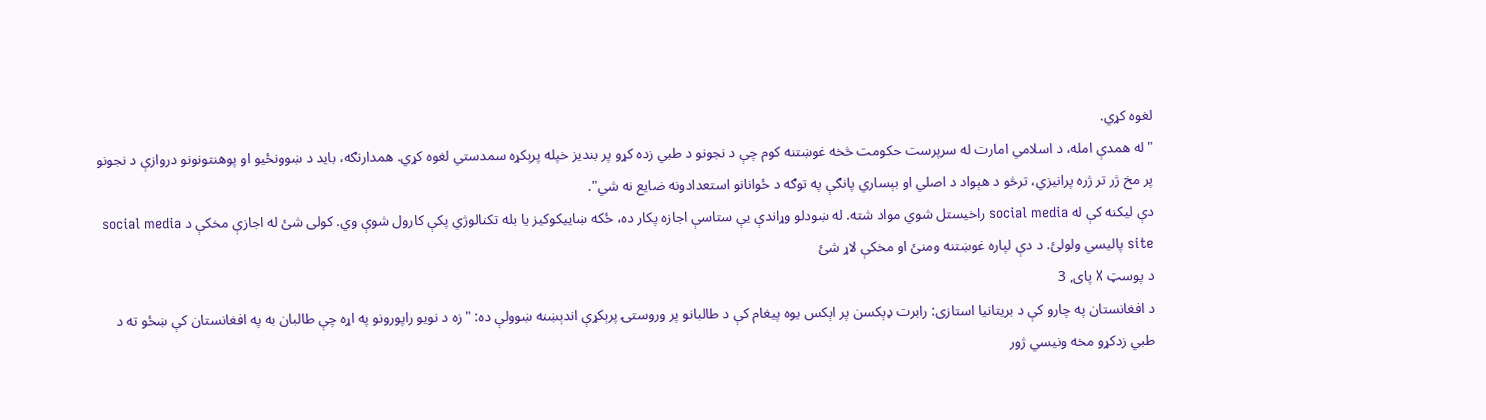لغوه کړي.
"له همدې امله، د اسلامي امارت له سرپرست حکومت څخه غوښتنه کوم چې د نجونو د طبي زده کړو پر بندیز خپله پرېکړه سمدستي لغوه کړي. همدارنګه، باید د ښوونځیو او پوهنتونونو دروازې د نجونو پر مخ ژر تر ژره پرانیزي، ترڅو د هېواد د اصلي او بېساري پانګې په توګه د ځوانانو استعدادونه ضایع نه شي".
دې لیکنه کې له social media راخیستل شوي مواد شته. له ښودلو وړاندې یې ستاسې اجازه پکار ده، ځکه ښایيکوکیز یا بله تکنالوژي پکې کارول شوې وي. کولی شئ له اجازې مخکې د social media site پالیسي ولولئ. د دې لپاره غوښتنه ومنئ او مخکې لاړ شئ
د پوسټ X پای, 3
د افغانستان په چارو کې د بریتانیا استازی: رابرت ډېکسن پر اېکس یوه پیغام کې د طالبانو پر وروستۍ پرېکړې اندېښنه ښوولې ده: "زه د نويو راپورونو په اړه چې طالبان به په افغانستان کې ښځو ته د طبي زدکړو مخه ونیسي ژور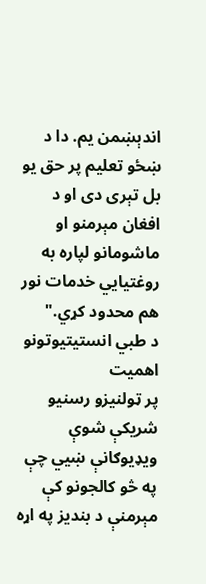اندېښمن یم. دا د ښځو تعلیم پر حق یو بل تېری دی او د افغان مېرمنو او ماشومانو لپاره به روغتیایي خدمات نور هم محدود کړي."
د طبي انستیتیوتونو اهمیت
پر ټولنیزو رسنیو شریکې شوې ویډیوګانې ښيي چې په څو کالجونو کې مېرمنې د بندیز په اړه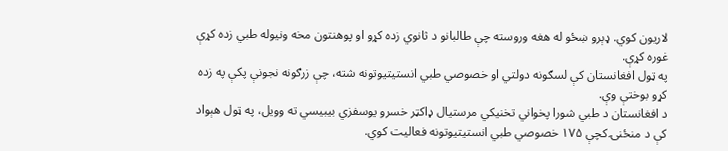لاریون کوي. ډېرو ښځو له هغه وروسته چې طالبانو د ثانوي زده کړو او پوهنتون مخه ونیوله طبي زده کړې غوره کړې.
په ټول افغانستان کې لسګونه دولتي او خصوصي طبي انستیتیوتونه شته، چې زرګونه نجونې پکې په زده کړو بوختې وې.
د افغانستان د طبي شورا پخواني تخنیکي مرستیال ډاکټر خسرو یوسفزي بيبيسي ته وویل، په ټول هېواد کې د منځنۍ کچې ۱۷۵ خصوصي طبي انستیتیوتونه فعالیت کوي.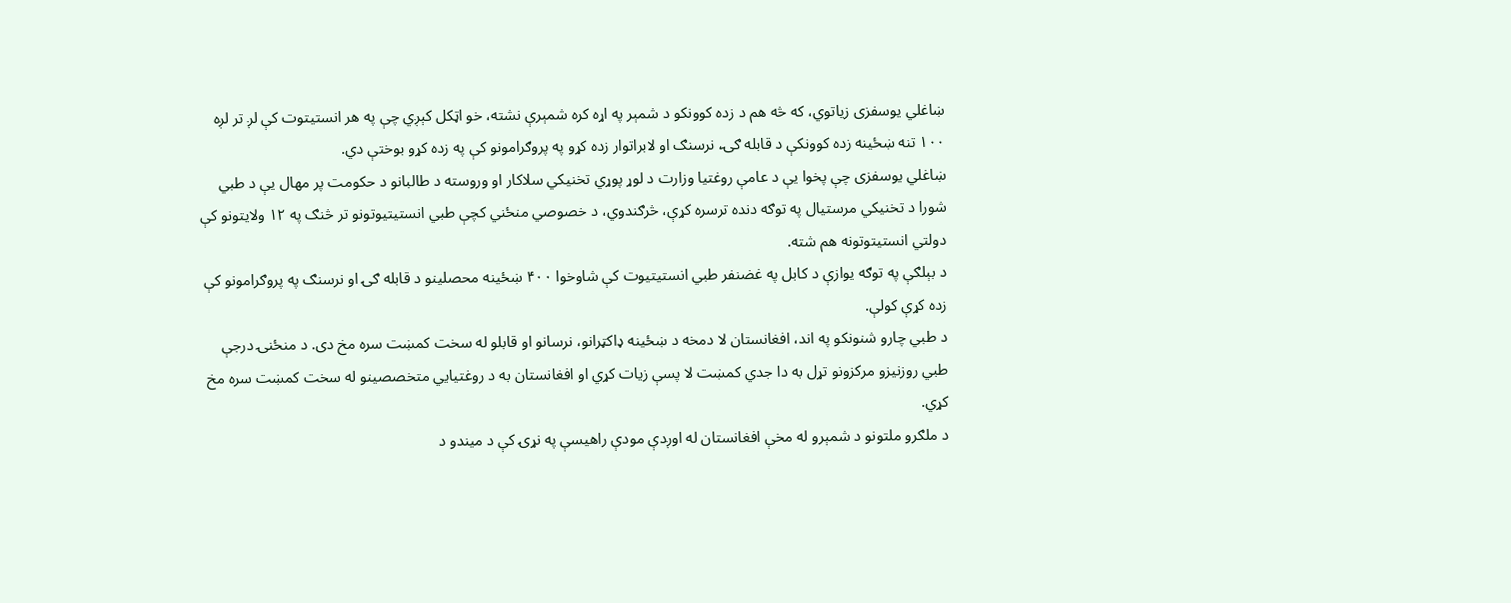ښاغلي یوسفزی زیاتوي، که څه هم د زده کوونکو د شمېر په اړه کره شمېرې نشته، خو اټکل کېږي چې په هر انستیتوت کې لږ تر لږه ۱۰۰ تنه ښځینه زده کوونکې د قابله ګۍ، نرسنګ او لابراتوار زده کړو په پروګرامونو کې په زده کړو بوختې دي.
ښاغلي یوسفزی چې پخوا یې د عامې روغتیا وزارت د لوړ پوړي تخنیکي سلاکار او وروسته د طالبانو د حکومت پر مهال یې د طبي شورا د تخنیکي مرستیال په توګه دنده ترسره کړې، څرګندوي، د خصوصي منځني کچې طبي انستیتیوتونو تر څنګ په ۱۲ ولایتونو کې دولتي انستیتوتونه هم شته.
د بېلګې په توګه یوازې د کابل په غضنفر طبي انستیتیوت کې شاوخوا ۴۰۰ ښځینه محصلینو د قابله ګۍ او نرسنګ په پروګرامونو کې زده کړې کولې.
د طبي چارو شنونکو په اند، افغانستان لا دمخه د ښځينه ډاکټرانو، نرسانو او قابلو له سخت کمښت سره مخ دى. د منځنۍ درجې طبي روزنیزو مرکزونو تړل به دا جدي کمښت لا پسې زیات کړي او افغانستان به د روغتیايي متخصصینو له سخت کمښت سره مخ کړي.
د ملګرو ملتونو د شمېرو له مخې افغانستان له اوږدې مودې راهیسې په نړۍ کې د میندو د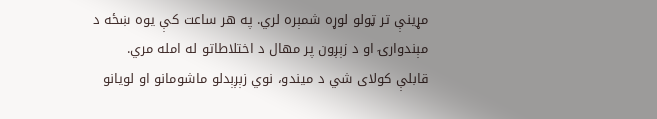مړینې تر ټولو لوړه شمېره لري. په هر ساعت کې یوه ښځه د مېندوارۍ او د زېږون پر مهال د اختلاطاتو له امله مري.
قابلې کولای شي د میندو، نوي زېږېدلو ماشومانو او لویانو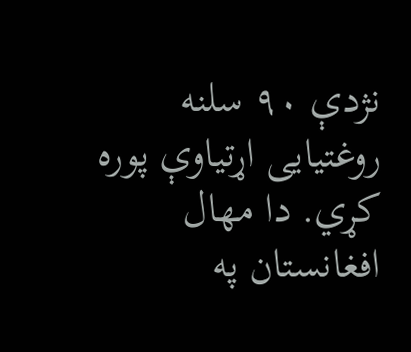نژدې ۹۰ سلنه روغتیایی اړتیاوې پوره کړي. دا مهال افغانستان په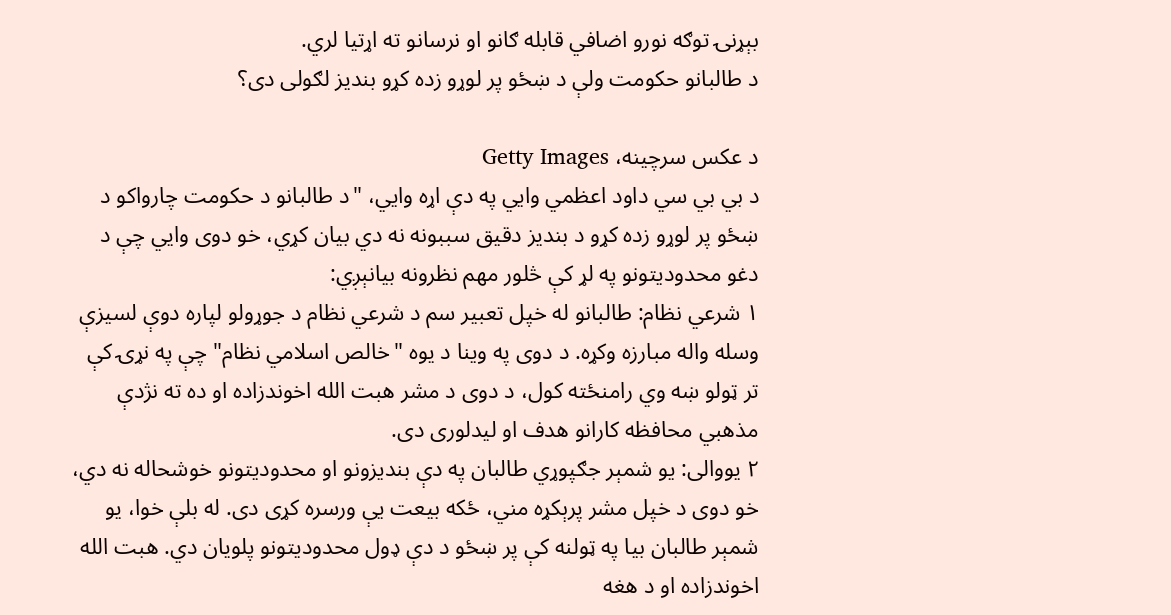بېړنۍ توګه نورو اضافي قابله ګانو او نرسانو ته اړتیا لري.
د طالبانو حکومت ولې د ښځو پر لوړو زده کړو بندیز لګولی دی؟

د عکس سرچینه، Getty Images
د بي بي سي داود اعظمي وايي په دې اړه وايي، "د طالبانو د حکومت چارواکو د ښځو پر لوړو زده کړو د بندیز دقیق سببونه نه دي بیان کړي، خو دوی وايي چې د دغو محدودیتونو په لړ کې څلور مهم نظرونه بیانېږي:
۱ شرعي نظام: طالبانو له خپل تعبیر سم د شرعي نظام د جوړولو لپاره دوې لسيزې وسله واله مبارزه وکړه. د دوی په وینا د یوه "خالص اسلامي نظام" چې په نړۍ کې تر ټولو ښه وي رامنځته کول، د دوی د مشر هبت الله اخوندزاده او ده ته نژدې مذهبي محافظه کارانو هدف او لیدلوری دی.
۲ یووالی: یو شمېر جګپوړي طالبان په دې بندیزونو او محدودیتونو خوشحاله نه دي، خو دوی د خپل مشر پرېکړه مني، ځکه بیعت یې ورسره کړی دی. له بلې خوا، یو شمېر طالبان بیا په ټولنه کې پر ښځو د دې ډول محدودیتونو پلویان دي. هبت الله اخوندزاده او د هغه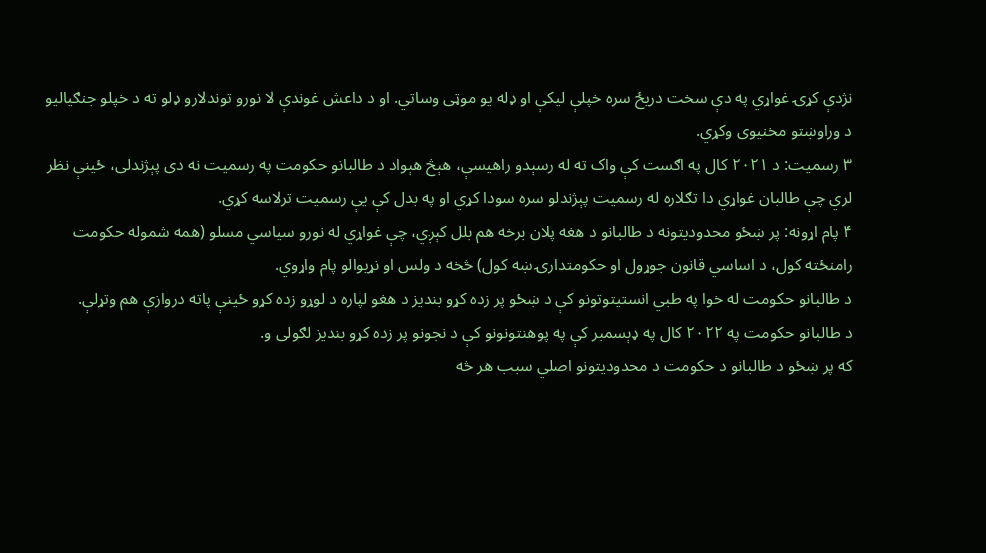نژدې کړۍ غواړي په دې سخت دریځ سره خپلې لیکې او ډله یو موټی وساتي. او د داعش غوندې لا نورو توندلارو ډلو ته د خپلو جنګیالیو د وراوښتو مخنیوی وکړي.
۳ رسمیت: د ۲۰۲۱ کال په اګست کې واک ته له رسېدو راهیسې، هېڅ هېواد د طالبانو حکومت په رسمیت نه دی پېژندلی، ځینې نظر لري چې طالبان غواړي دا تګلاره له رسمیت پېژندلو سره سودا کړي او په بدل کې یې رسمیت ترلاسه کړي.
۴ پام اړونه: پر ښځو محدودیتونه د طالبانو د هغه پلان برخه هم بلل کېږي، چې غواړي له نورو سیاسي مسلو (همه شموله حکومت رامنځته کول، د اساسي قانون جوړول او حکومتدارۍ ښه کول) څخه د ولس او نړیوالو پام واړوي.
د طالبانو حکومت له خوا په طبي انستیتوتونو کې د ښځو پر زده کړو بندیز د هغو لپاره د لوړو زده کړو ځینې پاته دروازې هم وتړلې.
د طالبانو حکومت په ۲۰۲۲ کال په ډېسمبر کې په پوهنتونونو کې د نجونو پر زده کړو بندیز لګولی و.
که پر ښځو د طالبانو د حکومت د محدودیتونو اصلي سبب هر څه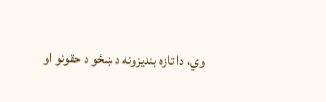وي، دا تازه بندیزونه د ښځو د حقونو او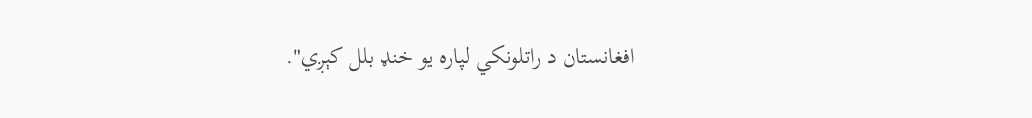افغانستان د راتلونکي لپاره یو خنډ بلل کېږي".